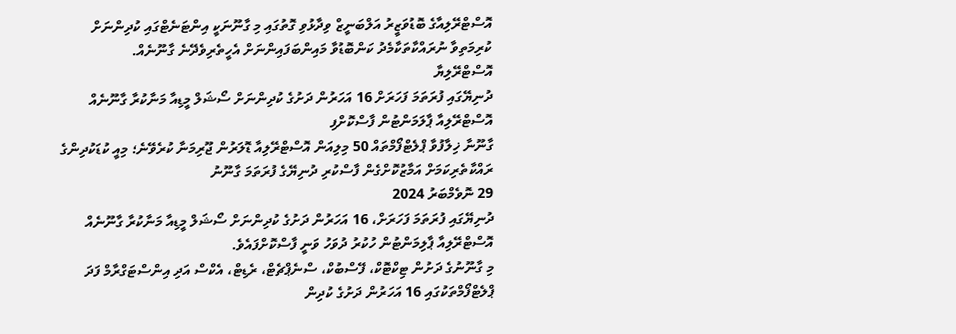އޮސްޓްރޭލިއާގެ ބޮޑުވަޒީރު އަލްބަނީޒް ވިދާޅުވި ގޮތުގައި މި ގާނޫނަކީ އިންޓަނެޓްގައި ކުދިންނަށް ކުރިމަތިވާ ނުރައްކާތަކާމެދު ކަންބޮޑުވާ މައިންބަފައިންނަށް އެހީތެރިވެދޭނެ ގާނޫނެއް.
އޮސްޓްރޭލިޔާ
ދުނިޔޭގައި ފުރަތަމަ ފަހަރަށް 16 އަހަރުން ދަށުގެ ކުދިންނަށް ސޯޝަލް މީޑިއާ މަނާކުރާ ގާނޫނެއް އޮސްޓްރޭލިއާ ޕާލަމަންޓުން ފާސްކޮށްފި
ގާނޫނާ ޚިލާފުވާ ޕްލެޓްފޯމްތައް 50 މިލިއަން އޮސްޓްރޭލިއާ ޑޮލަރުން ޖޫރިމަނާ ކުރެވޭނެ؛ މިއީ ކުޑަކުދިންގެ ރައްކާތެރިކަމަށް އަމާޒުކޮށްގެން ފާސްކުރި ދުނިޔޭގެ ފުރަތަމަ ގާނޫނު
29 ނޮވެމްބަރު 2024
ދުނިޔޭގައި ފުރަތަމަ ފަހަރަށް، 16 އަހަރުން ދަށުގެ ކުދިންނަށް ސޯޝަލް މީޑިއާ މަނާކުރާ ގާނޫނެއް އޮސްޓްރޭލިއާ ޕާލިމަންޓުން ހުކުރު ދުވަހު ވަނީ ފާސްކޮށްފައެވެ.
މި ގާނޫނުގެ ދަށުން ޓިކްޓޮކް، ފޭސްބުކް، ސްނެޕްޗެޓް، ރެޑިޓް، އެކްސް އަދި އިންސްޓަގްރާމް ފަދަ ޕްލެޓްފޯމްތަކުގައި 16 އަހަރުން ދަށުގެ ކުދިން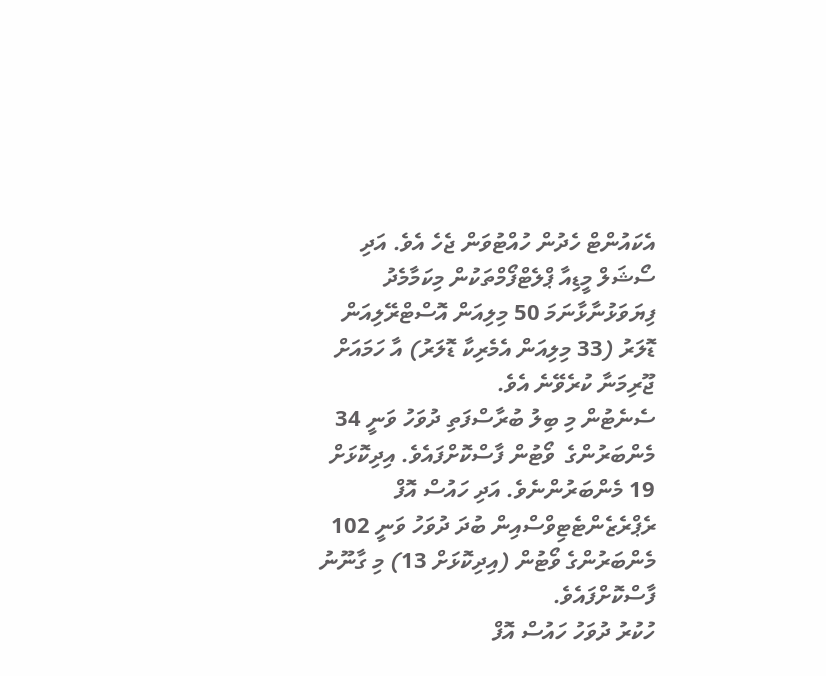އެކައުންޓް ހެދުން ހުއްޓުވަން ޖެހެ އެވެ. އަދި ސޯޝަލް މީޑިއާ ޕްލެޓްފޯމްތަކުން މިކަމާމެދު ފިޔަވަޅުނާޅާނަމަ 50 މިލިއަން އޮސްޓްރޭލިއަން ޑޮލަރު (33 މިލިއަން އެމެރިކާ ޑޮލަރު) އާ ހަމައަށް ޖޫރިމަނާ ކުރެވޭނެ އެވެ.
ސެނެޓުން މި ބިލު ބުރާސްފަތި ދުވަހު ވަނީ 34 މެންބަރުންގެ  ވޯޓުން ފާސްކޮށްފައެވެ. އިދިކޮޅަށް  19 މެންބަރުންނެވެ. އަދި ހައުސް އޮފް ރެޕްރެޒެންޓެޓިވްސްއިން ބުދަ ދުވަހު ވަނީ 102 މެންބަރުންގެ ވޯޓުން (އިދިކޮޅަށް 13) މި ގާނޫނު ފާސްކޮށްފައެވެ.
ހުކުރު ދުވަހު ހައުސް އޮފް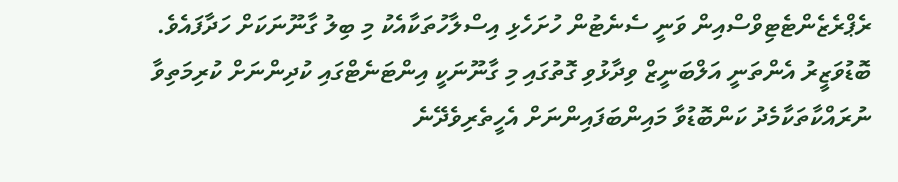ރެޕްރެޒެންޓެޓިވްސްއިން ވަނީ ސެނެޓުން ހުށަހެޅި އިސްލާހުތަކާއެކު މި ބިލު ގާނޫނަކަށް ހަދާފައެވެ.
ބޮޑުވަޒީރު އެންތަނީ އަލްބަނީޒް ވިދާޅުވި ގޮތުގައި މި ގާނޫނަކީ އިންޓަނެޓްގައި ކުދިންނަށް ކުރިމަތިވާ ނުރައްކާތަކާމެދު ކަންބޮޑުވާ މައިންބަފައިންނަށް އެހީތެރިވެދޭނެ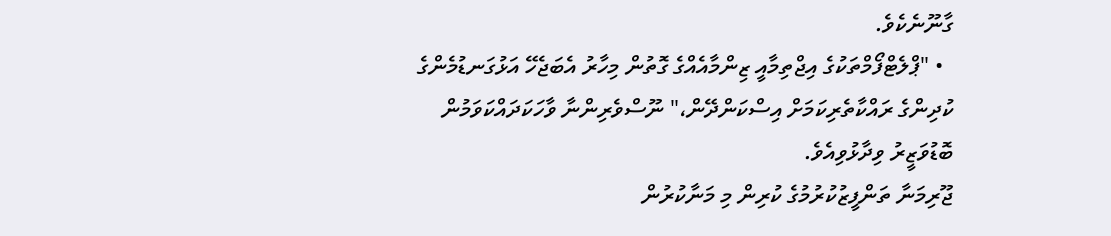ގާނޫނެކެވެ.
  • "ޕްލެޓްފޯމްތަކުގެ އިޖްތިމާއީ ޒިންމާއެއްގެ ގޮތުން މިހާރު އެބަޖެހޭ އަޅުގަނޑުމެންގެ ކުދިންގެ ރައްކާތެރިކަމަށް އިސްކަންދޭން،" ނޫސްވެރިންނާ ވާހަކަދައްކަވަމުން ބޮޑުވަޒީރު ވިދާޅުވިއެވެ.
ޖޫރިމަނާ ތަންފީޒުކުރުމުގެ ކުރިން މި މަނާކުރުން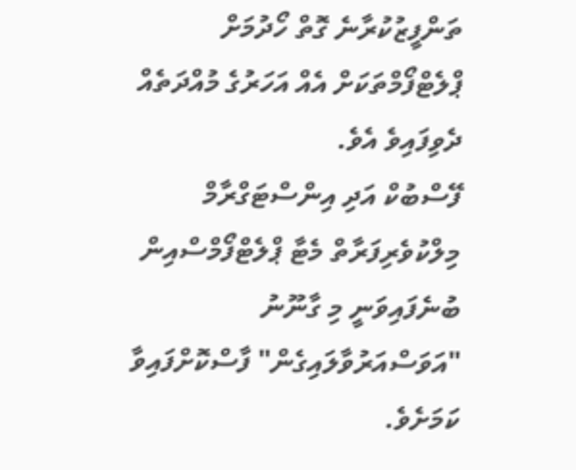ތަންފީޒުކުރާނެ ގޮތް ހޯދުމަށް ޕްލެޓްފޯމްތަކަށް އެއް އަހަރުގެ މުއްދަތެއް ދެވިފައިވެ އެވެ.
ފޭސްބުކް އަދި އިންސްޓަގްރާމް މިލްކުވެރިފަރާތް މެޓާ ޕްލެޓްފޯމްސްއިން ބުނެފައިވަނީ މި ގާނޫނު "އަވަސްއަރުވާލައިގެން" ފާސްކޮށްފައިވާ ކަމަށެވެ.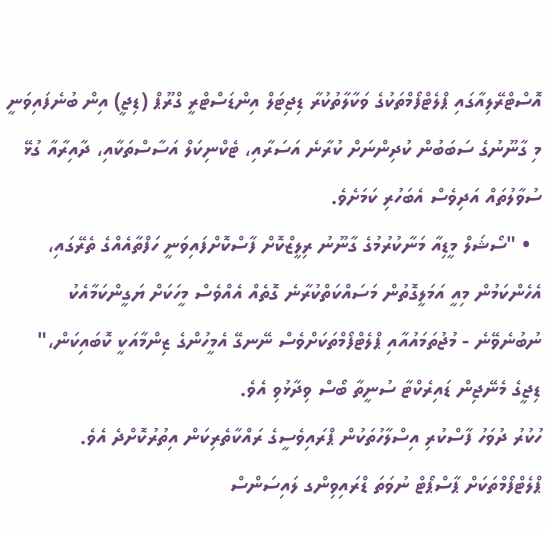އޮސްޓްރޭލިއާގައި ޕްލެޓްފޯމްތަކުގެ ވަކާލާތުކުރާ ޑިޖިޓަލް އިންޑަސްޓްރީ ގްރޫޕް (ޑިޖީ) އިން ބުނެފައިވަނީ މި ގާނޫނުގެ ސަބަބުން ކުދިންނަށް ކުރާނެ އަސަރާއި، ޓެކްނިކަލް އަސާސްތަކާއި، ދާއިރާއާ ގުޅޭ ސުވާލުތައް އަދިވެސް އެބަހުރި ކަމަށެވެ.
  • "ސޯޝަލް މީޑިއާ މަނާކުރުމުގެ ގާނޫނު ރިލީޒްކޮށް ފާސްކޮށްފައިވަނީ ހަފްތާއެއްގެ ތެރޭގައި، އެހެންކަމުން މިއީ އަމަލީގޮތުން މަސައްކަތްކުރާނެ ގޮތެއް އެއްވެސް މީހަކަށް ޔަގީންކަމާއެކު ނުބުނެވޭނެ - މުޖުތަމައުއާއި ޕްލެޓްފޯމްތަކަށްވެސް ނޭނގޭ އެމީހުންގެ ޒިންމާއަކީ ކޮބައިކަން،" ޑިޖީގެ މެނޭޖިން ޑައިރެކްޓާ ސުނީތާ ބޯސް ވިދާޅުވި އެވެ.
ހުކުރު ދުވަހު ފާސްކުރި އިސްލާހުތަކުން ޕްރައިވެސީގެ ރައްކާތެރިކަން އިތުރުކޮށްދެ އެވެ. ޕްލެޓްފޯމްތަކަށް ޕާސްޕޯޓް ނުވަތަ ޑްރައިވިންގ ލައިސަންސް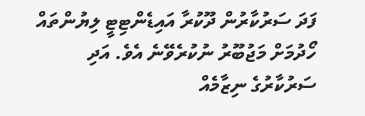ފަދަ ސަރުކާރުން ދޫކުރާ އައިޑެންޓިޓީ ލިޔުންތައް ހޯދުމަށް މަޖުބޫރު ނުކުރެވޭނެ އެވެ. އަދި ސަރުކާރުގެ ނިޒާމެއް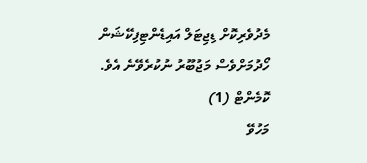މެދުވެރިކޮށް ޑިޖިޓަލް އައިޑެންޓިފިކޭޝަން ހޯދުމަށްވެސް މަޖުބޫރު ނުކުރެވޭނެ އެވެ.
ކޮމެންޓް (1)
މަހުވޭ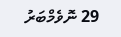29 ނޮވެމްބަރު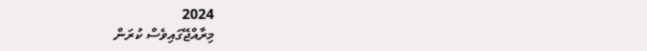2024
މިރާއްޖޭގައިވެސް ކުރަން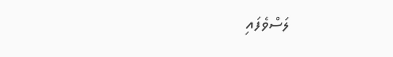ލަސްވެފައި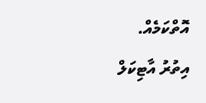އޮތްކަމެއް.
އިތުރު އާޓިކަލް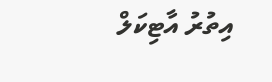އިތުރު އާޓިކަލް